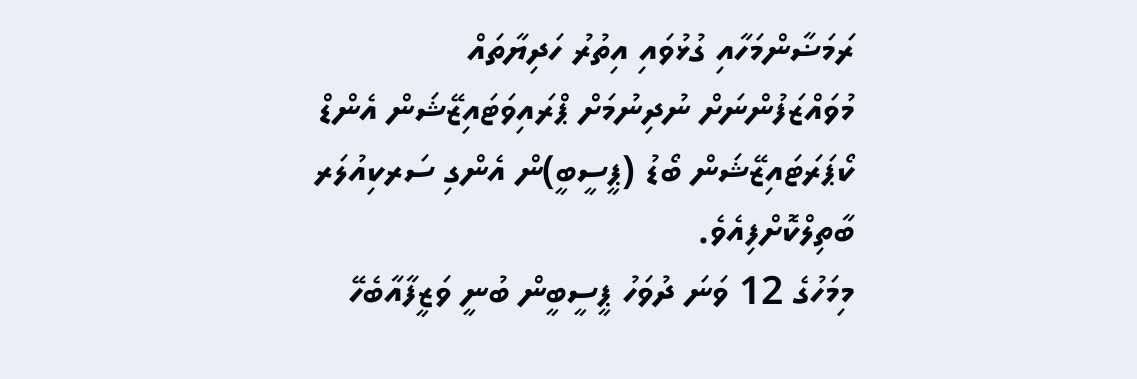ރަމަޟާންމަހާއި ގުޅުވައި އިތުރު ހަދިޔާތައް މުވައްޒަފުންނަށް ނުދިނުމަށް ޕްރައިވަޓައިޒޭޝަން އެންޑް ކޯޕަރަޓައިޒޭޝަން ބޯޑު (ޕީސީބީ)ން އެންގި ސަރކިއުލަރ ބާތިލްކޮށްފިއެވެ.
މިމަހުގެ 12 ވަނަ ދުވަހު ޕީސީބީން ބުނީ ވަޒީފާއާބެހޭ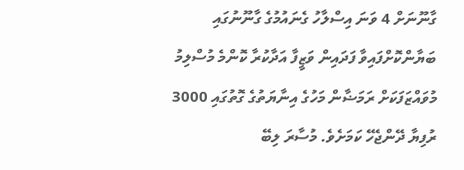ގާނޫނަށް 4 ވަނަ އިސްލާހު ގެނައުމުގެ ގާނޫނުގައި ބަޔާންކޮށްފައިވާ ފަދައިން ވަޒީފާ އަދާކުރާ ކޮންމެ މުސްލިމު މުވައްޒަފަކަށް ރަމަޟާން މަހުގެ އިނާޔަތުގެ ގޮތުގައި 3000 ރުފިޔާ ދޭންޖެހޭ ކަމަށެވެ. މުސާރަ ލިބޭ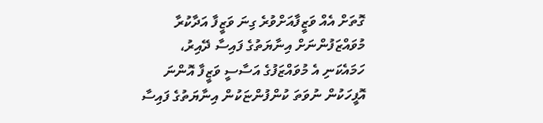ގޮތަށް އެއް ވަޒީފާއަށްވުރެ ގިނަ ވަޒީފާ އަދާކުރާ މުވައްޒަފުންނަށް އިނާޔަތުގެ ފައިސާ ދޭއިރު، ހަމައެކަނި އެ މުވައްޒަފުގެ އަސާސީ ވަޒީފާ އޮންނަ އޮފީހަކުން ނުވަތަ ކުންފުންޏަކުން އިނާޔަތުގެ ފައިސާ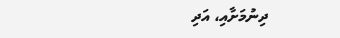ދިނުމަށާއި، އަދި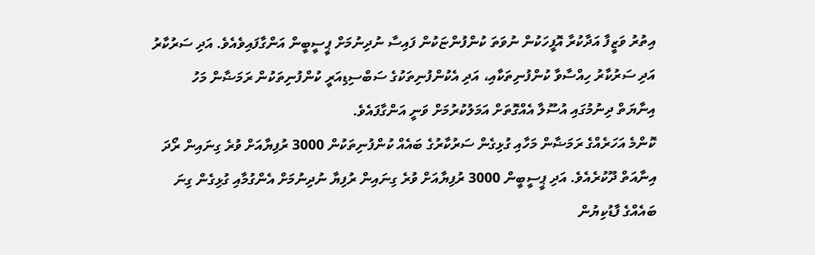އިތުރު ވަޒީފާ އަދާކުރާ އޮފީހަކުން ނުވަތަ ކުންފުންޏަކުން ފައިސާ ނުދިނުމަށް ޕީސީބީން އަންގާފައިވެއެވެ. އަދި ސަރުކާރު އަދި ސަރުކާރު ހިއްސާވާ ކުންފުނިތަކާއި، އަދި އެކުންފުނިތަކުގެ ސަބްސިޑިއަރީ ކުންފުނިތަކުން ރަމަޟާން މަހު އިނާޔަތް ދިނުމުގައި އުސޫލާ އެއްގޮތަށް އަމަލުކުރުމަށް ވަނީ އަންގާފައެވެ.
ކޮންމެ އަހަރެއްގެ ރަމަޟާން މަހާއި ގުޅިގެން ސަރުކާރުގެ ބައެއް ކުންފުނިތަކުން 3000 ރުފިޔާއަށް ވުރެ ގިނައިން ރޯދަ އިނާއަތް ދޫކުރެއެވެ. އަދި ޕީސީބީން 3000 ރުފިޔާއަށް ވުރެ ގިނައިން ރުފިޔާ ނުދިނުމަށް އެންގުމާއި ގުޅިގެން ގިނަ ބައެއްގެ ފާޑުކިޔުން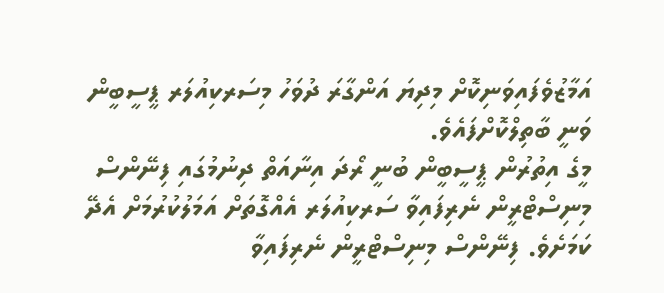އަމާޒުވެފައިވަނިކޮށް މިދިޔަ އަންގާރަ ދުވަހު މިސަރކިއުލަރ ޕީސީބީން ވަނީ ބާތިލްކޮށްފައެވެ.
މީގެ އިތުރުން ޕީސީބީން ބުނީ ރޯދަ އިނާއަތް ދިނުމުގައި ފިނޭންސް މިނިސްޓްރީން ނެރިފައިވާ ސަރކިއުލަރ އެއްގޮތަށް އަމަލުކުރުމަށް އެދޭ ކަމަށެވެ. ފިނޭންސް މިނިސްޓްރީން ނެރިފައިވާ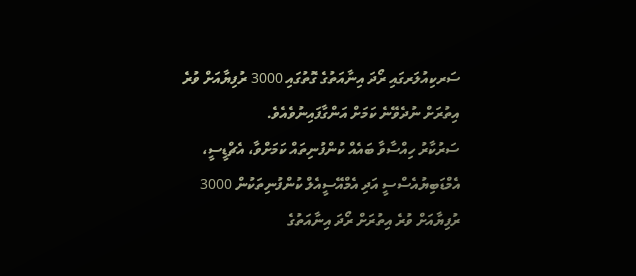ސަރކިއުލަރގައި ރޯދަ އިނާއަތުގެ ގޮތުގައި 3000 ރުފިޔާއަށް ވުރެ އިތުރަށް ނުދެވޭނެ ކަމަށް އަންގާފައިނުވެއެވެ.
ސަރުކާރު ހިއްސާވާ ބައެއް ކުންފުނިތައް ކަމަށްވާ، އެޗްޑީސީ، އެމްޑަބިޔުއެސްސީ އަދި އެމްއޭސީއެލް ކުންފުނިތަކުން 3000 ރުފިޔާއަށް ވުރެ އިތުރަށް ރޯދަ އިނާއަތުގެ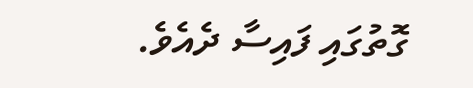ގޮތުގައި ފައިސާ ދެއެވެ.